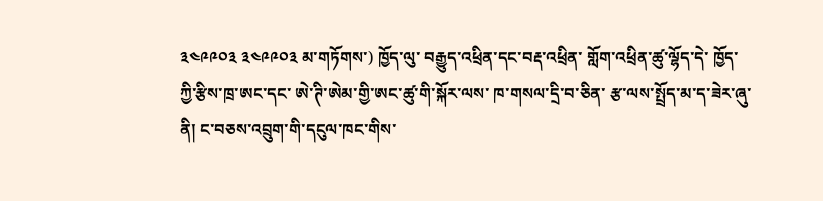༣༤༩༩༠༣ ༣༤༩༩༠༣ མ་གཏོགས་) ཁྱོད་ལུ་ བརྒྱུད་འཕྲིན་དང་བརྡ་འཕྲིན་ གློག་འཕྲིན་ཚུ་ལྷོད་དེ་ ཁྱོད་ཀྱི་རྩིས་ཁྲ་ཨང་དང་ ཨེ་ཊི་ཨེམ་གྱི་ཨང་ཚུ་གི་སྐོར་ལས་ ཁ་གསལ་དྲི་བ་ཅིན་ རྩ་ལས་སྤྲོད་མ་ད་ཟེར་ཞུ་ནི། ང་བཅས་འབྲུག་གི་དངུལ་ཁང་གིས་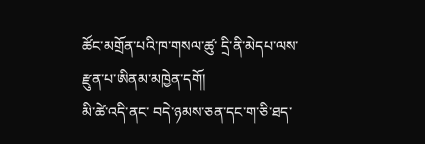ཚོང་མགྲོན་པའི་ཁ་གསལ་ཚུ་ དྲི་ནི་མེདཔ་ལས་ རྫུན་པ་ཨིནམ་མཁྱེན་དགོ།
མི་ཚེ་འདི་ནང་ བདེ་ཉམས་ཅན་དང་ག་ཅི་ཐད་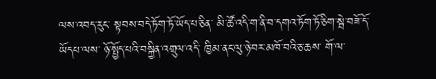ལས་འབད་རུང་ སྟབས་བདེ་ཏོག་ཏོ་ཡོད་པ་ཅིན་ མི་ཚོ་འདི་ག་ནི་བ་དགའ་ཏོག་ཏོ་ཅིག་སྦེ་བཟོ་དོ་ཡོདཔ་ལས་ ཉོ་སྤྱོད་པའི་བསྐྱིན་འགྲུལ་འདི་ ཁྱིམ་ནང་ལུ་ཉེ་བར་མཁོ་བའི་ཅ་ཆས་ གོ་ལ་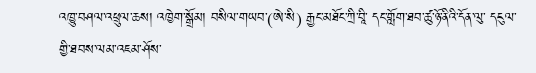འཁྱུ་བཤལ་འཕྲུལ་ཆས། འཁྱེག་སྒྲོམ། བསིལ་གཡབ་(ཨེ་སི) རྒྱང་མཐོང་ཀྲི་བཱི་ དང་གློག་ཐབ་ཚུ་ཉོ་ནིའི་དོན་ལུ་ དངུལ་གྱི་ཐབས་ལམ་འཇམ་ཤོས་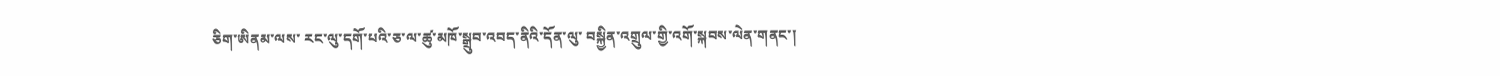ཅིག་ཨིནམ་ལས་ རང་ལུ་དགོ་པའི་ཅ་ལ་ཚུ་མཁོ་སྒྲུབ་འབད་ནིའི་དོན་ལུ་ བསྐྱིན་འགྲུལ་གྱི་འགོ་སྐབས་ལེན་གནང་།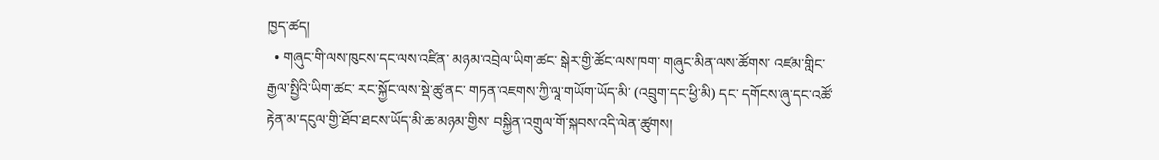ཁྱད་ཚད།
  • གཞུང་གི་ལས་ཁུངས་དང་ལས་འཛིན་ མཉམ་འབྲེལ་ཡིག་ཚང་ སྒེར་གྱི་ཚོང་ལས་ཁག་ གཞུང་མིན་ལས་ཚོགས་ འཛམ་གླིང་རྒྱལ་སྤྱིའི་ཡིག་ཚང་ རང་སྐྱོང་ལས་སྡེ་ཚུ་ནང་ གཏན་འཇགས་ཀྱི་ལཱ་གཡོག་ཡོད་མི་ (འབྲུག་དང་ཕྱི་མི) དང་ དགོངས་ཞུ་དང་འཚོ་རྟེན་མ་དངུལ་གྱི་ཐོབ་ཐངས་ཡོད་མི་ཆ་མཉམ་གྱིས་ བསྐྱིན་འགྲུལ་གོ་སྐབས་འདི་ལེན་ཚུགས།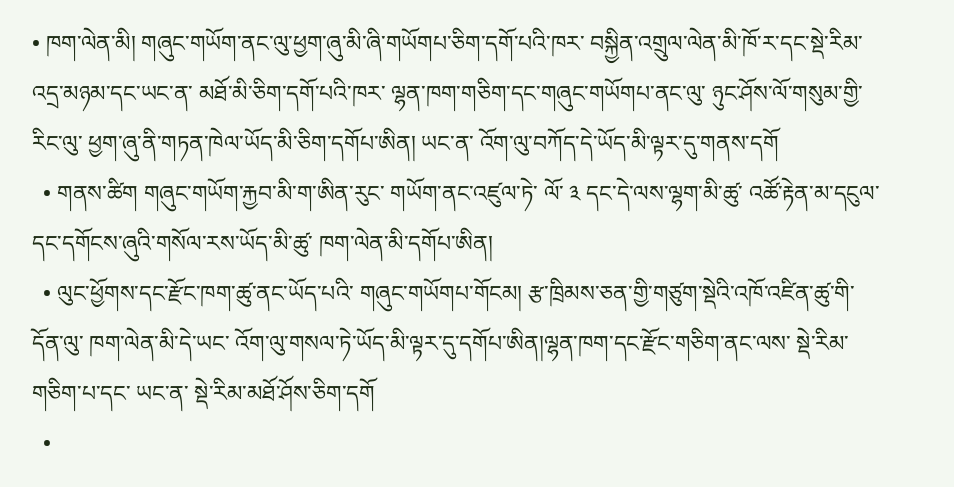• ཁག་ལེན་མི། གཞུང་གཡོག་ནང་ལུ་ཕྱག་ཞུ་མི་ཞི་གཡོགཔ་ཅིག་དགོ་པའི་ཁར་ བསྐྱིན་འགྲུལ་ལེན་མི་ཁོ་ར་དང་སྡེ་རིམ་འདྲ་མཉམ་དང་ཡང་ན་ མཐོ་མི་ཅིག་དགོ་པའི་ཁར་ ལྷན་ཁག་གཅིག་དང་གཞུང་གཡོགཔ་ནང་ལུ་ ཉུང་ཤོས་ལོ་གསུམ་གྱི་རིང་ལུ་ ཕྱག་ཞུ་ནི་གཏན་ཁེལ་ཡོད་མི་ཅིག་དགོཔ་ཨིན། ཡང་ན་ འོག་ལུ་བཀོད་དེ་ཡོད་མི་ལྟར་དུ་གནས་དགོ
  • གནས་ཚིག གཞུང་གཡོག་རྐྱབ་མི་ག་ཨིན་རུང་ གཡོག་ནང་འཛུལ་ཏེ་ ལོ་ ༣ དང་དེ་ལས་ལྷག་མི་ཚུ་ འཚོ་རྟེན་མ་དངུལ་དང་དགོངས་ཞུའི་གསོལ་རས་ཡོད་མི་ཚུ་ ཁག་ལེན་མི་དགོཔ་ཨིན།
  • ལུང་ཕྱོགས་དང་རྫོང་ཁག་ཚུ་ནང་ཡོད་པའི་ གཞུང་གཡོགཔ་གོངམ། རྩ་ཁྲིམས་ཅན་གྱི་གཙུག་སྡེའི་འཁོ་འཛིན་ཚུ་གི་དོན་ལུ་ ཁག་ལེན་མི་དེ་ཡང་ འོག་ལུ་གསལ་ཏེ་ཡོད་མི་ལྟར་དུ་དགོཔ་ཨིན།ལྷན་ཁག་དང་རྫོང་གཅིག་ནང་ལས་ སྡེ་རིམ་གཅིག་པ་དང་ ཡང་ན་ སྡེ་རིམ་མཐོ་ཤོས་ཅིག་དགོ
  •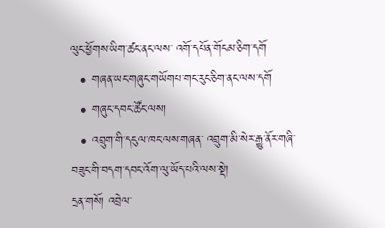ལུང་ཕྱོགས་ཡིག་ཚང་ནང་ལས་ འགོ་དཔོན་གོངམ་ཅིག་དགོ
  • གཞན་ཡང་གཞུང་གཡོགཔ་གང་རུང་ཅིག་ནང་ལས་དགོ
  • གཞུང་དབང་ཚོང་ལས།
  • འབྲུག་གི་དངུལ་ཁང་ལས་གཞན་ འབྲུག་མི་སེར་རྒྱུ་ནོར་གཞི་བཟུང་གི་བདག་དབང་འོག་ལུ་ཡོད་པའི་ལས་སྡེ།
དྲན་གསོ། འབྲེལ་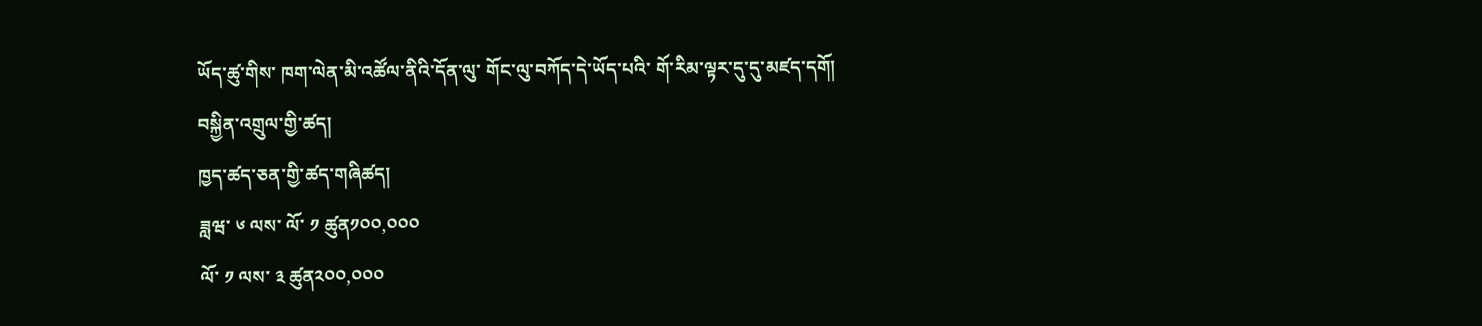ཡོད་ཚུ་གིས་ ཁག་ལེན་མི་འཚོལ་ནིའི་དོན་ལུ་ གོང་ལུ་བཀོད་དེ་ཡོད་པའི་ གོ་རིམ་ལྟར་དུ་དུ་མཛད་དགོ།
བསྐྱིན་འགྲུལ་གྱི་ཚད།
ཁྱད་ཚད་ཅན་གྱི་ཚད་གཞིཚད།
ཟླཝ་ ༦ ལས་ ལོ་ ༡ ཚུན༡༠༠,༠༠༠
ལོ་ ༡ ལས་ ༣ ཚུན༢༠༠,༠༠༠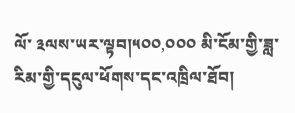ལོ་ ༣ལས་ཡར་ལྟབ།༥༠༠,༠༠༠ མི་ངོམ་གྱི་ཟླ་རིམ་གྱི་དངུལ་ཕོགས་དང་འཁྲིལ་ཐོབ།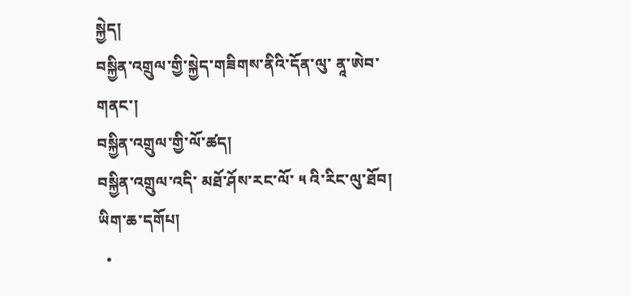སྐྱེད།
བསྐྱིན་འགྲུལ་གྱི་སྐྱེད་གཟིགས་ནིའི་དོན་ལུ་ ནཱ་ཨེབ་གནང་།
བསྐྱིན་འགྲུལ་གྱི་ལོ་ཚད།
བསྐྱིན་འགྲུལ་འདི་ མཐོ་ཤོས་རང་ལོ་ ༥ འི་རིང་ལུ་ཐོབ།
ཡིག་ཆ་དགོཔ།
  •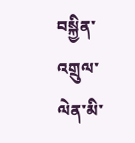བསྐྱིན་འགྲུལ་ལེན་མི་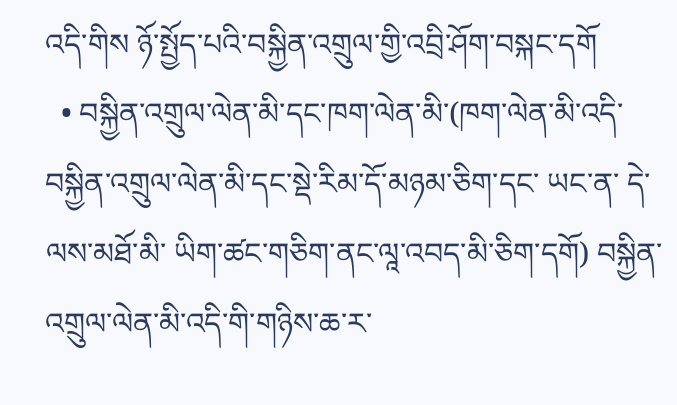འདི་གིས ཉོ་སྤྱོད་པའི་བསྐྱིན་འགྲུལ་གྱི་འབྲི་ཤོག་བསྐང་དགོ
  • བསྐྱིན་འགྲུལ་ལེན་མི་དང་ཁག་ལེན་མི་(ཁག་ལེན་མི་འདི་ བསྐྱིན་འགྲུལ་ལེན་མི་དང་སྡེ་རིམ་དོ་མཉམ་ཅིག་དང་ ཡང་ན་ དེ་ལས་མཐོ་མི་ ཡིག་ཚང་གཅིག་ནང་ལཱ་འབད་མི་ཅིག་དགོ) བསྐྱིན་འགྲུལ་ལེན་མི་འདི་གི་གཉིས་ཆ་ར་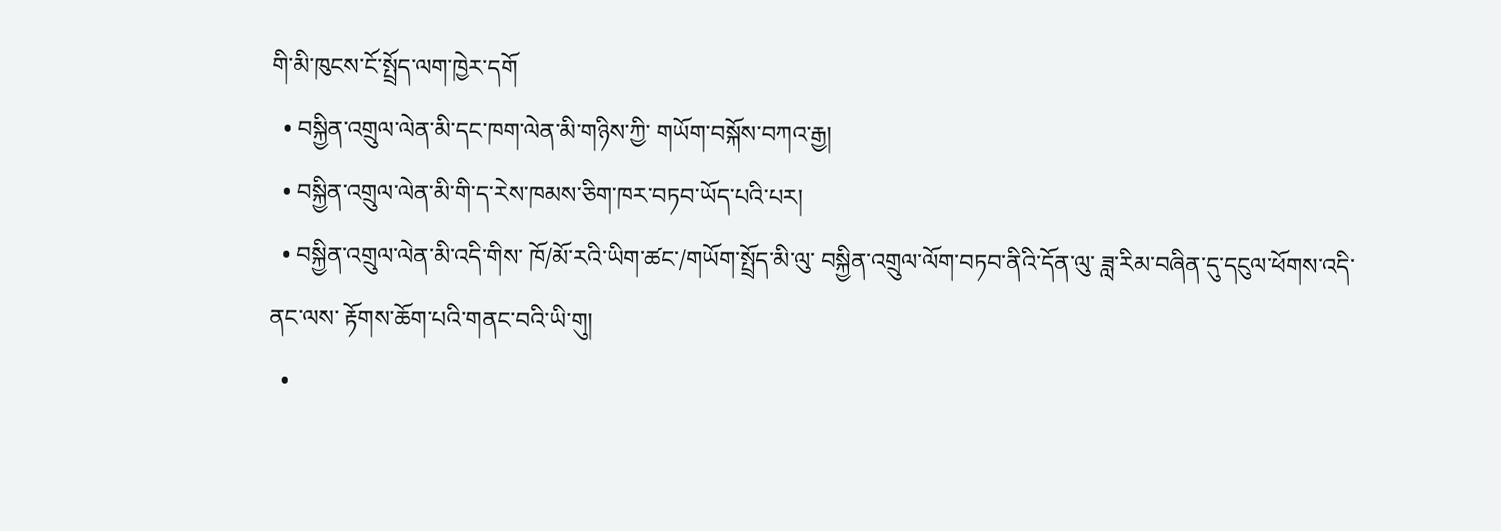གི་མི་ཁུངས་ངོ་སྤྲོད་ལག་ཁྱེར་དགོ
  • བསྐྱིན་འགྲུལ་ལེན་མི་དང་ཁག་ལེན་མི་གཉིས་ཀྱི་ གཡོག་བསྐོས་བཀའ་རྒྱ།
  • བསྐྱིན་འགྲུལ་ལེན་མི་གི་ད་རེས་ཁམས་ཅིག་ཁར་བཏབ་ཡོད་པའི་པར།
  • བསྐྱིན་འགྲུལ་ལེན་མི་འདི་གིས་ ཁོ/མོ་རའི་ཡིག་ཚང་/གཡོག་སྤྲོད་མི་ལུ་ བསྐྱིན་འགྲུལ་ལོག་བཏབ་ནིའི་དོན་ལུ་ ཟླ་རིམ་བཞིན་དུ་དངུལ་ཕོགས་འདི་ནང་ལས་ རྟོགས་ཆོག་པའི་གནང་བའི་ཡི་གུ།
  •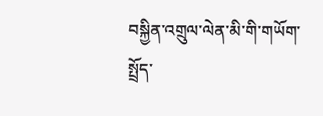བསྐྱིན་འགྲུལ་ལེན་མི་གི་གཡོག་སྤྲོད་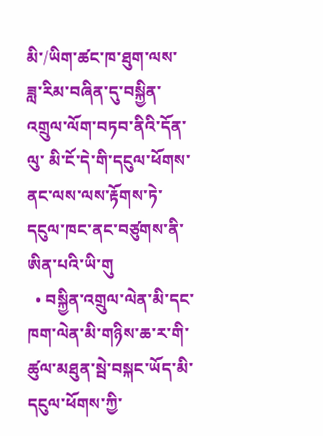མི་/ཡིག་ཚང་ཁ་ཐུག་ལས་ ཟླ་རིམ་བཞིན་དུ་བསྐྱིན་འགྲུལ་ལོག་བཏབ་ནིའི་དོན་ལུ་ མི་ངོ་དེ་གི་དངུལ་ཕོགས་ནང་ལས་ལས་རྟོགས་ཏེ་ དངུལ་ཁང་ནང་བཙུགས་ནི་ཨིན་པའི་ཡི་གུ
  • བསྐྱིན་འགྲུལ་ལེན་མི་དང་ཁག་ལེན་མི་གཉིས་ཆ་ར་གི་ ཚུལ་མཐུན་སྦེ་བསྐང་ཡོད་མི་དངུལ་ཕོགས་ཀྱི་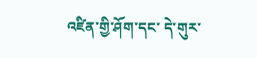འཛིན་གྱི་ཤོག་དང་ དེ་གུར་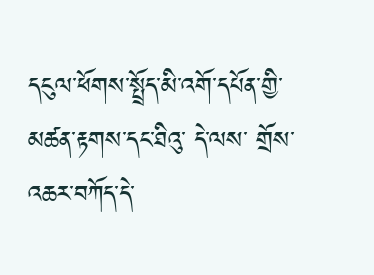དངུལ་ཕོགས་སྤྲོད་མི་འགོ་དཔོན་གྱི་མཚན་རྟགས་དང་ཐིའུ་ དེ་ལས་ གྲོས་འཆར་བཀོད་དེ་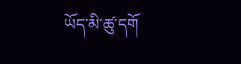ཡོད་མི་ཚུ་དགོ